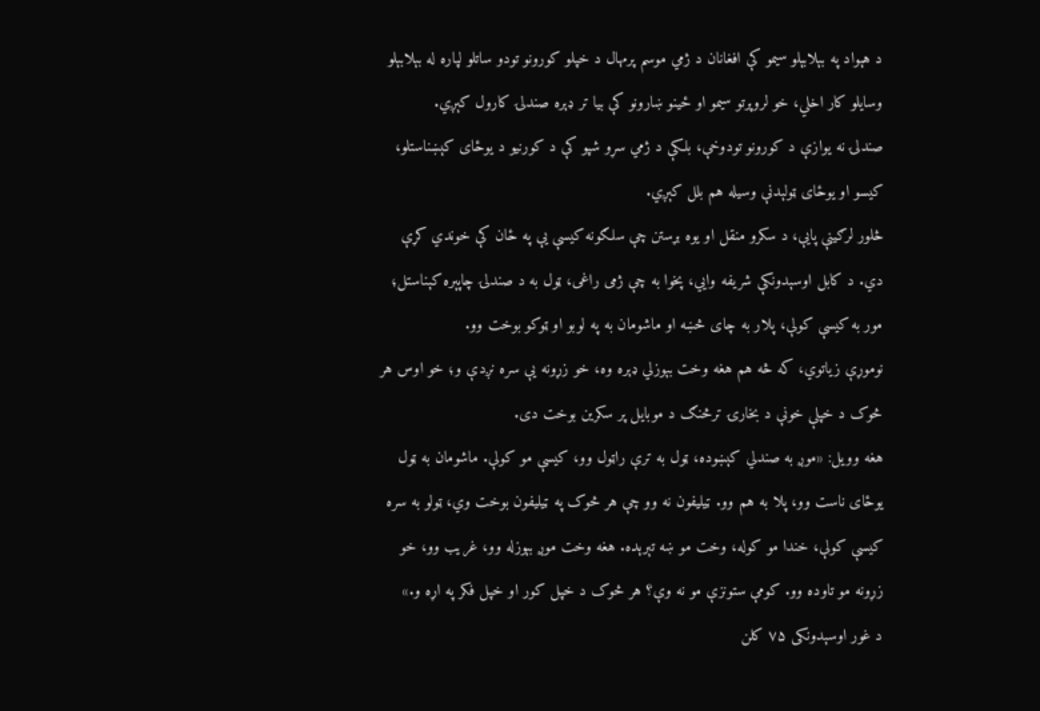د هېواد په بېلابېلو سیمو کې افغانان د ژمي موسم پرمهال د خپلو کورونو تودو ساتلو لپاره له بېلابېلو وسایلو کار اخلي، خو لروپرتو سیمو او ځینو ښارونو کې بیا تر ډېره صندلۍ کارول کېږي.
صندلۍ نه یوازې د کورونو تودوخې، بلکې د ژمي سړو شپو کې د کورنیو د یوځای کېښناستلو، کیسو او یوځای ټولېدنې وسیله هم بلل کېږي.
څلور لرګینې پايې، د سکرو منقل او یوه بړستن چې سلګونه کیسې یې په ځان کې خوندي کړې دي. د کابل اوسېدونکې شریفه وایي، پخوا به چې ژمی راغی، ټول به د صندلۍ چاپېره کېناستل؛ مور به کیسې کولې، پلار به چای څښه او ماشومان به په لوبو او ټوکو بوخت وو.
نوموړې زیاتوي، که څه هم هغه وخت بېوزلي ډېره وه، خو زړونه یې سره نږدې و؛ خو اوس هر څوک د خپلې خونې د بخارۍ ترڅنګ د موبایل پر سکرین بوخت دی.
هغه وویل: «موږ به صندلي کېښوده، ټول به ترې راټول وو، کیسې مو کولې. ماشومان به ټول یوځای ناست وو، پلا به هم وو. ټیلیفون نه وو چې هر څوک په ټیلیفون بوخت وي، ټولو به سره کیسې کولې، خندا مو کوله، وخت مو ښه تېرېده. هغه وخت موږ بېوزله وو، غریب وو، خو زړونه مو تاوده وو. کومې ستونزې مو نه وې؟ هر څوک د خپل کور او خپل فکر په اړه و.»
د غور اوسېدونکی ۷۵ کلن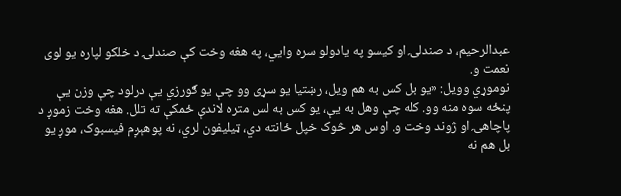عبدالرحیم، د صندلۍ او کیسو په یادولو سره وایي، په هغه وخت کې صندلۍ د خلکو لپاره یو لوی نعمت و.
نوموړي وویل: «یو بل کس به هم ویل، رښتیا یو سړی وو چې یو ګورزي یې درلود چې وزن یې پنځه سوه منه وو. کله چې وهل به یې، یو کس به لس متره لاندې ځمکې ته تلل. هغه وخت زموږ د پاچاهۍ او ژوند وخت و. اوس هر څوک خپل ځانته دي، ټیلیفون لري، نه پوهېږم فیسبوک، موږ یو بل هم نه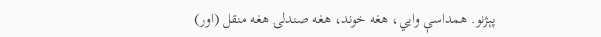پېژنو. همداسې وایي، هغه خوند، هغه صندلۍ هغه منقل (اور)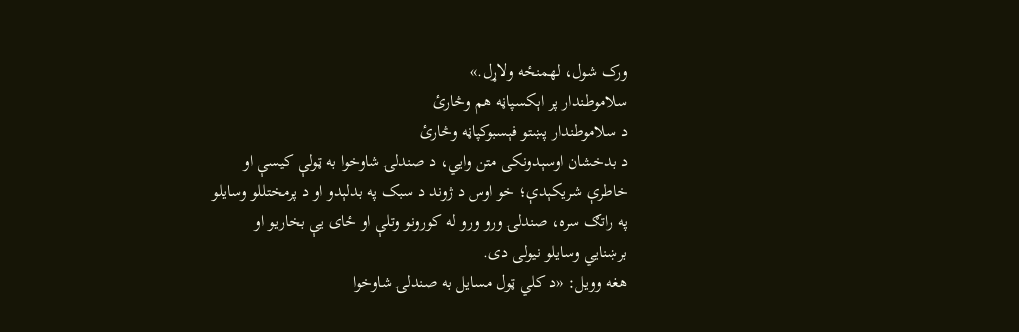ورک شول، لهمنځه ولاړل.»
سلاموطندار پر اېکسپاڼه هم وڅارئ
د سلاموطندار پښتو فېسبوکپاڼه وڅارئ
د بدخشان اوسېدونکی متن وایي، د صندلۍ شاوخوا به ټولې کیسې او خاطرې شریکېدې؛ خو اوس د ژوند د سبک په بدلېدو او د پرمختللو وسایلو په راتګ سره، صندلۍ ورو ورو له کورونو وتلې او ځای یې بخاریو او برښنایي وسایلو نیولی دی.
هغه وویل: «د کلي ټول مسایل به صندلۍ شاوخوا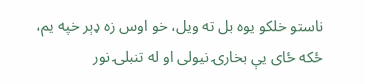ناستو خلکو یوه بل ته ویل، خو اوس زه ډېر خپه یم، ځکه ځای یې بخارۍ نیولی او له تنبلۍ نور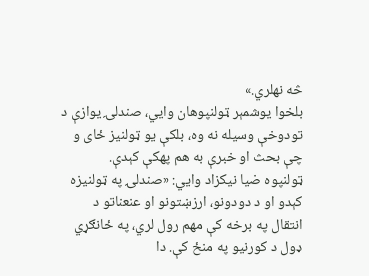څه نهلري.»
بلخوا یوشمېر ټولنپوهان وایي، صندلۍ یوازې د تودوخې وسیله نه وه، بلکې یو ټولنیز ځای و چې بحث او خبرې به هم پهکې کېدې.
ټولنپوه ضیا نیکزاد وایي: «صندلۍ په ټولنیزه کېدو او د دودونو، ارزښتونو او عنعناتو د انتقال په برخه کې مهم رول لري، په ځانګړي ډول د کورنیو په منځ کې. دا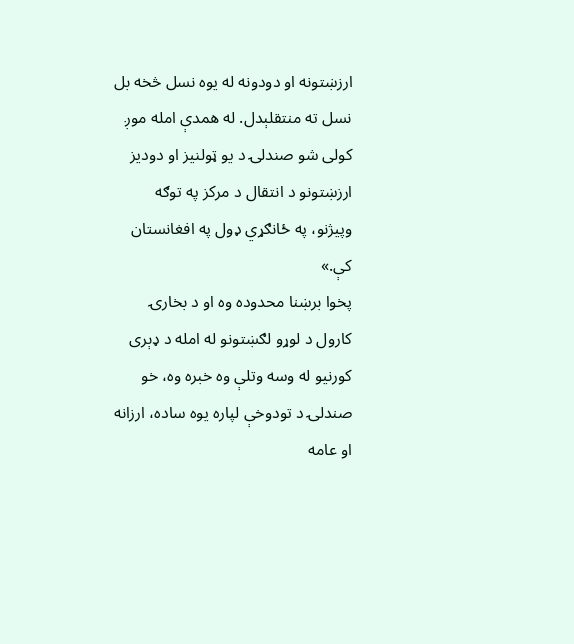ارزښتونه او دودونه له یوه نسل څخه بل نسل ته منتقلېدل. له همدې امله موږ کولی شو صندلۍ د یو ټولنیز او دودیز ارزښتونو د انتقال د مرکز په توګه وپیژنو، په ځانګړي ډول په افغانستان کې.»
پخوا برښنا محدوده وه او د بخارۍ کارول د لوړو لګښتونو له امله د ډېری کورنیو له وسه وتلې وه خبره وه، خو صندلۍ د تودوخې لپاره یوه ساده، ارزانه او عامه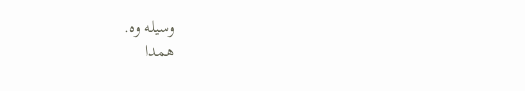وسیله وه.
همدا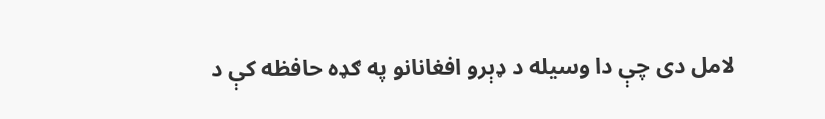لامل دی چې دا وسیله د ډېرو افغانانو په ګډه حافظه کې د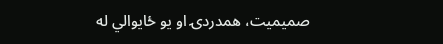صمیمیت، همدردۍ او یو ځایوالي له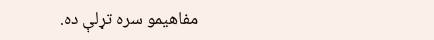مفاهیمو سره تړلې ده.